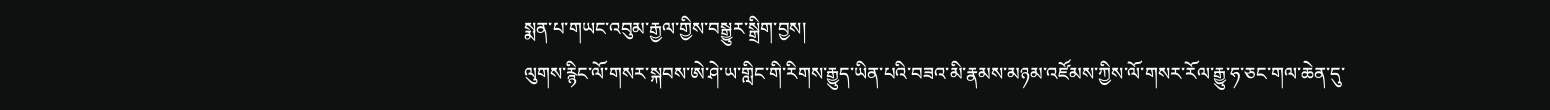སྨན་པ་གཡང་འབུམ་རྒྱལ་གྱིས་བསྒྱུར་སྒྲིག་བྱས།
ལུགས་རྙིང་ལོ་གསར་སྐབས་ཨེ་ཤེ་ཡ་གླིང་གི་རིགས་རྒྱུད་ཡིན་པའི་བཟའ་མི་རྣམས་མཉམ་འཛོམས་ཀྱིས་ལོ་གསར་རོལ་རྒྱུ་ཧ་ཅང་གལ་ཆེན་དུ་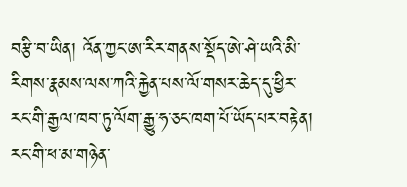བརྩི་བ་ཡིན། འོན་ཀྱང་ཨ་རིར་གནས་སྡོད་ཨེ་ཤེ་ཡའི་མི་རིགས་རྣམས་ལས་ཀའི་རྐྱེན་པས་ལོ་གསར་ཆེད་དུ་ཕྱིར་རང་གི་རྒྱལ་ཁབ་ཏུ་ལོག་རྒྱུ་ཧ་ཅང་ཁག་པོ་ཡོད་པར་བརྟེན། རང་གི་ཕ་མ་གཉེན་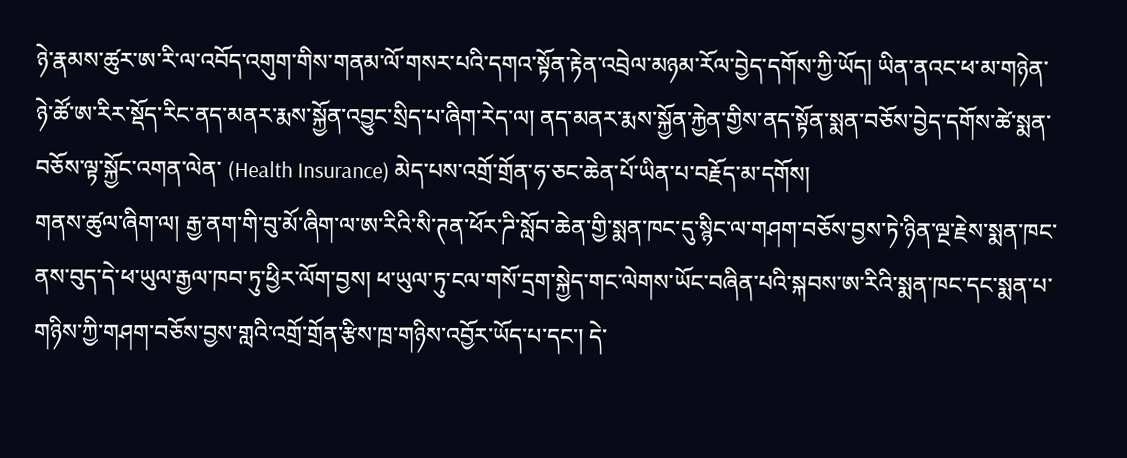ཉེ་རྣམས་ཚུར་ཨ་རི་ལ་འབོད་འགུག་གིས་གནམ་ལོ་གསར་པའི་དགའ་སྟོན་རྟེན་འབྲེལ་མཉམ་རོལ་བྱེད་དགོས་ཀྱི་ཡོད། ཡིན་ནའང་ཕ་མ་གཉེན་ཉེ་ཚོ་ཨ་རིར་སྡོད་རིང་ནད་མནར་རྨས་སྐྱོན་འབྱུང་སྲིད་པ་ཞིག་རེད་ལ། ནད་མནར་རྨས་སྐྱོན་རྐྱེན་གྱིས་ནད་སྟོན་སྨན་བཅོས་བྱེད་དགོས་ཚེ་སྨན་བཅོས་ལྟ་སྐྱོང་འགན་ལེན་ (Health Insurance) མེད་པས་འགྲོ་གྲོན་ཧ་ཅང་ཆེན་པོ་ཡིན་པ་བརྗོད་མ་དགོས།
གནས་ཚུལ་ཞིག་ལ། རྒྱ་ནག་གི་བུ་མོ་ཞིག་ལ་ཨ་རིའི་སི་ཊན་ཕོར་ཌི་སློབ་ཆེན་གྱི་སྨན་ཁང་དུ་སྙིང་ལ་གཤག་བཅོས་བྱས་ཏེ་ཉིན་ལྔ་རྗེས་སྨན་ཁང་ནས་བུད་དེ་ཕ་ཡུལ་རྒྱལ་ཁབ་ཏུ་ཕྱིར་ལོག་བྱས། ཕ་ཡུལ་ཏུ་ངལ་གསོ་དྲག་སྐྱེད་གང་ལེགས་ཡོང་བཞིན་པའི་སྐབས་ཨ་རིའི་སྨན་ཁང་དང་སྨན་པ་གཉིས་ཀྱི་གཤག་བཅོས་བྱས་གླའི་འགྲོ་གྲོན་རྩིས་ཁྲ་གཉིས་འབྱོར་ཡོད་པ་དང་། དེ་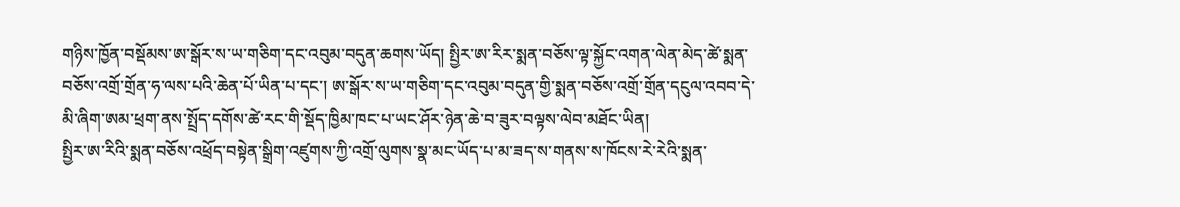གཉིས་ཁྱོན་བསྡོམས་ཨ་སྒོར་ས་ཡ་གཅིག་དང་འབུམ་བདུན་ཆགས་ཡོད། སྤྱིར་ཨ་རིར་སྨན་བཅོས་ལྟ་སྐྱོང་འགན་ལེན་མེད་ཚེ་སྨན་བཅོས་འགྲོ་གྲོན་ཧ་ལས་པའི་ཆེན་པོ་ཡིན་པ་དང་། ཨ་སྒོར་ས་ཡ་གཅིག་དང་འབུམ་བདུན་གྱི་སྨན་བཅོས་འགྲོ་གྲོན་དངུལ་འབབ་དེ་མི་ཞིག་ཨམ་ཕྲག་ནས་སྤྲོད་དགོས་ཚེ་རང་གི་སྡོད་ཁྱིམ་ཁང་པ་ཡང་ཤོར་ཉེན་ཆེ་བ་ཟུར་བལྟས་ལེབ་མཐོང་ཡིན།
སྤྱིར་ཨ་རིའི་སྨན་བཅོས་འཕྲོད་བསྟེན་སྒྲིག་འཛུགས་ཀྱི་འགྲོ་ལུགས་སྣ་མང་ཡོད་པ་མ་ཟད་ས་གནས་ས་ཁོངས་རེ་རེའི་སྨན་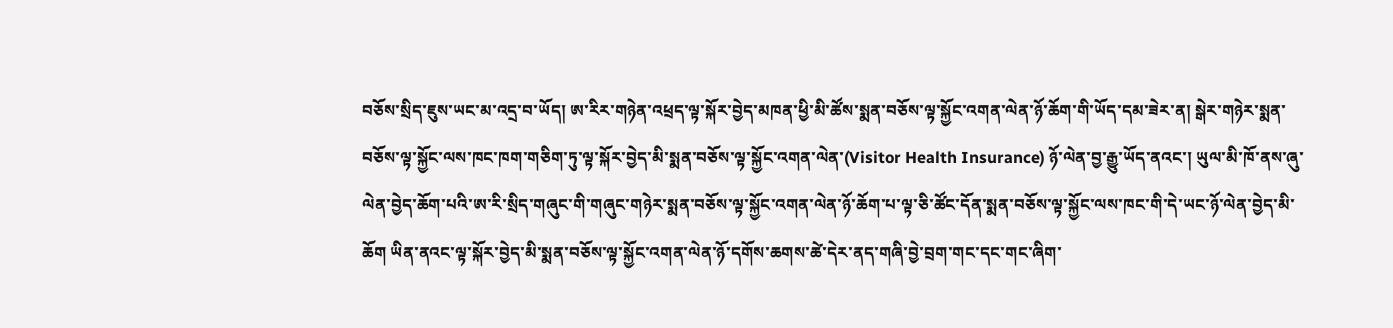བཅོས་སྲིད་ཇུས་ཡང་མ་འདྲ་བ་ཡོད། ཨ་རིར་གཉེན་འཕྲད་ལྟ་སྐོར་བྱེད་མཁན་ཕྱི་མི་ཚོས་སྨན་བཅོས་ལྟ་སྐྱོང་འགན་ལེན་ཉོ་ཆོག་གི་ཡོད་དམ་ཟེར་ན། སྒེར་གཉེར་སྨན་བཅོས་ལྟ་སྐྱོང་ལས་ཁང་ཁག་གཅིག་ཏུ་ལྟ་སྐོར་བྱེད་མི་སྨན་བཅོས་ལྟ་སྐྱོང་འགན་ལེན་(Visitor Health Insurance) ཉོ་ལེན་བྱ་རྒྱུ་ཡོད་ནའང་། ཡུལ་མི་ཁོ་ནས་ཞུ་ལེན་བྱེད་ཆོག་པའི་ཨ་རི་སྲིད་གཞུང་གི་གཞུང་གཉེར་སྨན་བཅོས་ལྟ་སྐྱོང་འགན་ལེན་ཉོ་ཆོག་པ་ལྟ་ཅི་ཚོང་དོན་སྨན་བཅོས་ལྟ་སྐྱོང་ལས་ཁང་གི་དེ་ཡང་ཉོ་ལེན་བྱེད་མི་ཆོག ཡིན་ནའང་ལྟ་སྐོར་བྱེད་མི་སྨན་བཅོས་ལྟ་སྐྱོང་འགན་ལེན་ཉོ་དགོས་ཆགས་ཚེ་དེར་ནད་གཞི་བྱེ་བྲག་གང་དང་གང་ཞིག་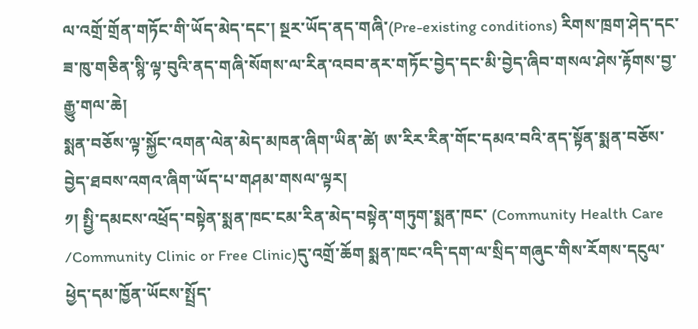ལ་འགྲོ་གྲོན་གཏོང་གི་ཡོད་མེད་དང་། སྔར་ཡོད་ནད་གཞི་(Pre-existing conditions) རིགས་ཁྲག་ཤེད་དང་ཟ་ཁུ་གཅིན་སྙི་ལྟ་བུའི་ནད་གཞི་སོགས་ལ་རིན་འབབ་ནར་གཏོང་བྱེད་དང་མི་བྱེད་ཞིབ་གསལ་ཤེས་རྟོགས་བྱ་རྒྱུ་གལ་ཆེ།
སྨན་བཅོས་ལྟ་སྐྱོང་འགན་ལེན་མེད་མཁན་ཞིག་ཡིན་ཚེ། ཨ་རིར་རིན་གོང་དམའ་བའི་ནད་སྟོན་སྨན་བཅོས་བྱེད་ཐབས་འགའ་ཞིག་ཡོད་པ་གཤམ་གསལ་ལྟར།
༡། སྤྱི་དམངས་འཕྲོད་བསྟེན་སྨན་ཁང་ངམ་རིན་མེད་བསྟེན་གཏུག་སྨན་ཁང་ (Community Health Care /Community Clinic or Free Clinic)དུ་འགྲོ་ཆོག སྨན་ཁང་འདི་དག་ལ་སྲིད་གཞུང་གིས་རོགས་དངུལ་ཕྱེད་དམ་ཁྱོན་ཡོངས་སྤྲོད་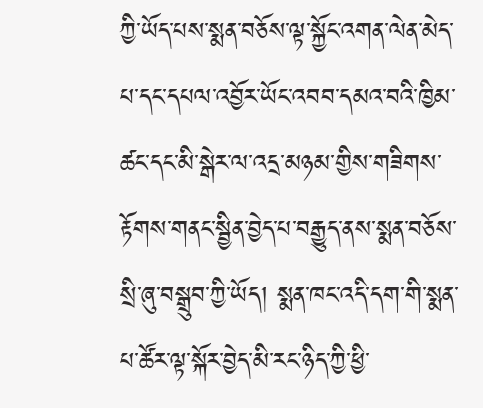ཀྱི་ཡོད་པས་སྨན་བཅོས་ལྟ་སྐྱོང་འགན་ལེན་མེད་པ་དང་དཔལ་འབྱོར་ཡོང་འབབ་དམའ་བའི་ཁྱིམ་ཚང་དང་མི་སྒེར་ལ་འདྲ་མཉམ་གྱིས་གཟིགས་རྟོགས་གནང་སྦྱིན་བྱེད་པ་བརྒྱུད་ནས་སྨན་བཅོས་སྲི་ཞུ་བསྒྲུབ་ཀྱི་ཡོད། སྨན་ཁང་འདི་དག་གི་སྨན་པ་ཚོར་ལྟ་སྐོར་བྱེད་མི་རང་ཉིད་ཀྱི་ཕྱི་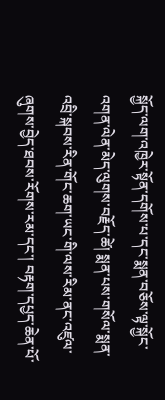སྐྱོད་ལག་འཁྱེར་སྟོན་དགོས་པ་དང་སྨན་བཅོས་ལྟ་སྐྱོང་འགན་ལེན་མེད་ལུགས་བརྗོད་ཚེ། སྨན་པས་གསོལ་སྨན་འབྲི་སྐབས་རིན་གོང་ཆག་ཡང་གི་ལས་རིམ་ནང་འཛུལ་ཞུགས་བྱེད་ཐབས་རོགས་རམ་དང་། བརྟག་དཔྱད་ཆེན་པོ་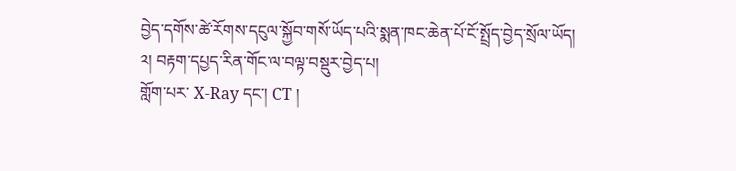བྱེད་དགོས་ཚེ་རོགས་དངུལ་སྐྱོབ་གསོ་ཡོད་པའི་སྨན་ཁང་ཆེན་པོ་ངོ་སྤྲོད་བྱེད་སྲོལ་ཡོད།
༢། བརྟག་དཔྱད་རིན་གོང་ལ་བལྟ་བསྡུར་བྱེད་པ།
གློག་པར་ X-Ray དང་། CT །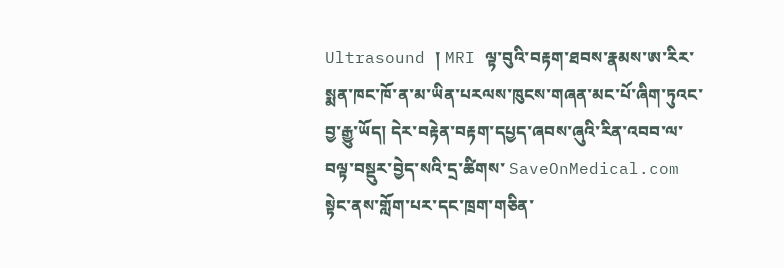Ultrasound ། MRI ལྟ་བུའི་བརྟག་ཐབས་རྣམས་ཨ་རིར་སྨན་ཁང་ཁོ་ན་མ་ཡིན་པརལས་ཁུངས་གཞན་མང་པོ་ཞིག་ཏུའང་བྱ་རྒྱུ་ཡོད། དེར་བརྟེན་བརྟག་དཔྱད་ཞབས་ཞུའི་རིན་འབབ་ལ་བལྟ་བསྡུར་བྱེད་སའི་དྲ་ཚིགས་ SaveOnMedical.com སྟེང་ནས་གློག་པར་དང་ཁྲག་གཅིན་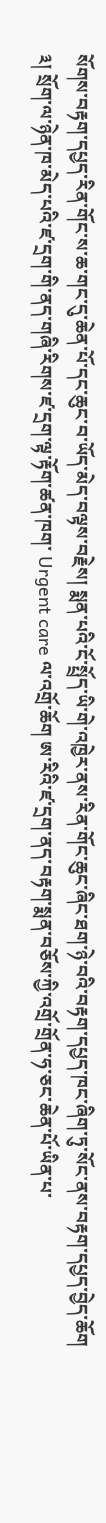སོགས་བརྟག་དཔྱད་རིན་གོང་ས་ཆ་གང་དུ་ཆེན་པོ་དང་ཆུང་བ་ཡོད་མེད་བལྟས་བརྗེས། སྨན་པའི་ངོ་སྤྲོད་ཡི་གེ་འཁྱེར་ནས་རིན་གོང་ཆུང་ཞིང་ཐག་ཉེ་བའི་བརྟག་དཔྱད་ཁང་ཞིག་ཏུ་སོང་ནས་བརྟག་དཔྱད་བྱེད་ཆོག
༣། སྲོག་ལ་ཉེན་ཁ་མེད་པའི་ཛ་དྲག་གི་ནད་གཞི་རིགས་ཛ་དྲག་ལྟ་རྟོག་ཚན་ཁག་ Urgent care ལ་འགྲོ་ཆོག ཨ་རིའི་ཛ་དྲག་ནད་བརྟག་སྨན་བཅོས་ཀྱི་འགྲོ་གྲོན་ཧ་ཅང་ཆེན་པོ་ཡིན་པ་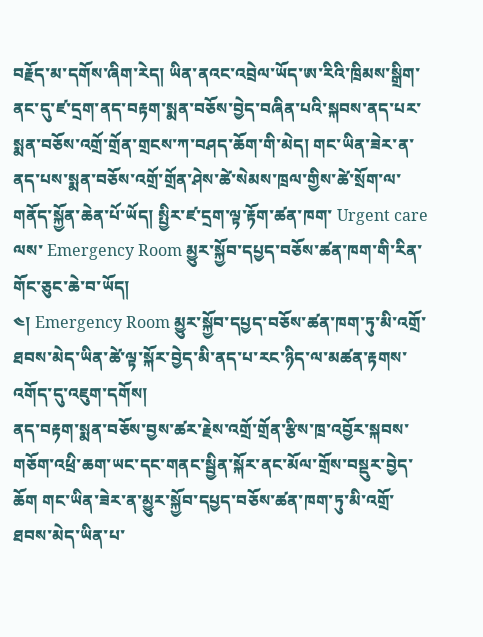བརྗོད་མ་དགོས་ཞིག་རེད། ཡིན་ནའང་འབྲེལ་ཡོད་ཨ་རིའི་ཁྲིམས་སྒྲིག་ནང་དུ་ཛ་དྲག་ནད་བརྟག་སྨན་བཅོས་བྱེད་བཞིན་པའི་སྐབས་ནད་པར་སྨན་བཅོས་འགྲོ་གྲོན་གྲངས་ཀ་བཤད་ཆོག་གི་མེད། གང་ཡིན་ཟེར་ན་ནད་པས་སྨན་བཅོས་འགྲོ་གྲོན་ཤེས་ཚེ་སེམས་ཁྲལ་གྱིས་ཚེ་སྲོག་ལ་གནོད་སྐྱོན་ཆེན་པོ་ཡོད། སྤྱིར་ཛ་དྲག་ལྟ་རྟོག་ཚན་ཁག་ Urgent care ལས་ Emergency Room མྱུར་སྐྱོབ་དཔྱད་བཅོས་ཚན་ཁག་གི་རིན་གོང་ཅུང་ཆེ་བ་ཡོད།
༤། Emergency Room མྱུར་སྐྱོབ་དཔྱད་བཅོས་ཚན་ཁག་ཏུ་མི་འགྲོ་ཐབས་མེད་ཡིན་ཚེ་ལྟ་སྐོར་བྱེད་མི་ནད་པ་རང་ཉིད་ལ་མཚན་རྟགས་འགོད་དུ་འཇུག་དགོས།
ནད་བརྟག་སྨན་བཅོས་བྱས་ཚར་རྗེས་འགྲོ་གྲོན་རྩིས་ཁྲ་འབྱོར་སྐབས་གཅོག་འཕྲི་ཆག་ཡང་དང་གནང་སྦྱིན་སྐོར་ནང་མོལ་གྲོས་བསྡུར་བྱེད་ཆོག གང་ཡིན་ཟེར་ན་མྱུར་སྐྱོབ་དཔྱད་བཅོས་ཚན་ཁག་ཏུ་མི་འགྲོ་ཐབས་མེད་ཡིན་པ་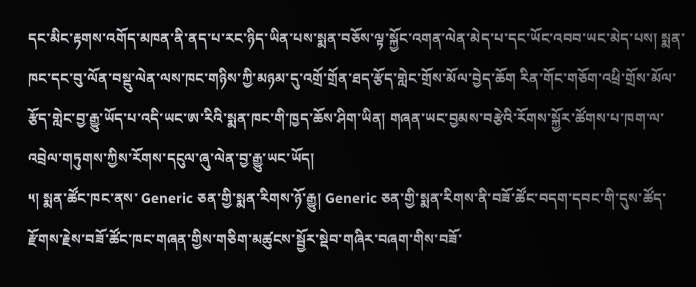དང་མིང་རྟགས་འགོད་མཁན་ནི་ནད་པ་རང་ཉིད་ཡིན་པས་སྨན་བཅོས་ལྟ་སྐྱོང་འགན་ལེན་མེད་པ་དང་ཡོང་འབབ་ཡང་མེད་པས། སྨན་ཁང་དང་བུ་ལོན་བསྡུ་ལེན་ལས་ཁང་གཉིས་ཀྱི་མཉམ་དུ་འགྲོ་གྲོན་ཐད་རྩོད་གླེང་གྲོས་མོལ་བྱེད་ཆོག རིན་གོང་གཅོག་འཕྲི་གྲོས་མོལ་རྩོད་གླེང་བྱ་རྒྱུ་ཡོད་པ་འདི་ཡང་ཨ་རིའི་སྨན་ཁང་གི་ཁྱད་ཆོས་ཤིག་ཡིན། གཞན་ཡང་བྱམས་བརྩེའི་རོགས་སྐྱོར་ཚོགས་པ་ཁག་ལ་འབྲེལ་གཏུགས་ཀྱིས་རོགས་དངུལ་ཞུ་ལེན་བྱ་རྒྱུ་ཡང་ཡོད།
༥། སྨན་ཚོང་ཁང་ནས་ Generic ཅན་གྱི་སྨན་རིགས་ཉོ་རྒྱུ། Generic ཅན་གྱི་སྨན་རིགས་ནི་བཟོ་ཚོང་བདག་དབང་གི་དུས་ཚོད་རྫོགས་རྗེས་བཟོ་ཚོང་ཁང་གཞན་གྱིས་གཅིག་མཚུངས་སྦྱོར་སྡེབ་གཞིར་བཞག་གིས་བཟོ་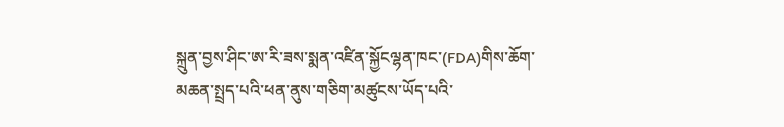སྐྲུན་བྱས་ཤིང་ཨ་རི་ཟས་སྨན་འཛིན་སྐྱོངལྷན་ཁང་(FDA)གིས་ཆོག་མཆན་སྤྲད་པའི་ཕན་ནུས་གཅིག་མཚུངས་ཡོད་པའི་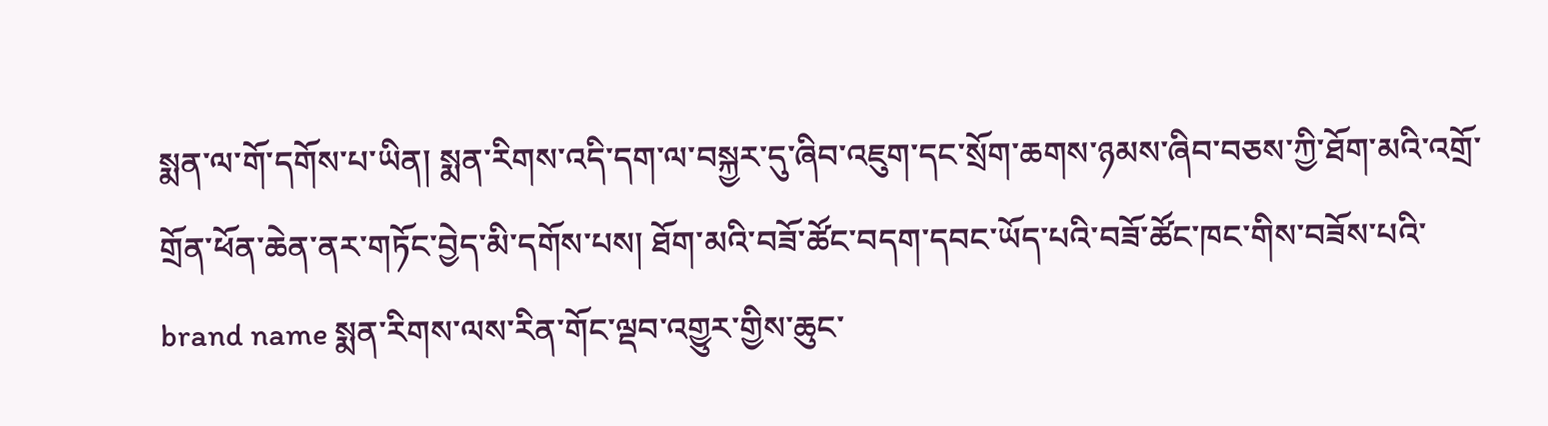སྨན་ལ་གོ་དགོས་པ་ཡིན། སྨན་རིགས་འདི་དག་ལ་བསྐྱར་དུ་ཞིབ་འཇུག་དང་སྲོག་ཆགས་ཉམས་ཞིབ་བཅས་ཀྱི་ཐོག་མའི་འགྲོ་གྲོན་ཕོན་ཆེན་ནར་གཏོང་བྱེད་མི་དགོས་པས། ཐོག་མའི་བཟོ་ཚོང་བདག་དབང་ཡོད་པའི་བཟོ་ཚོང་ཁང་གིས་བཟོས་པའི་ brand name སྨན་རིགས་ལས་རིན་གོང་ལྡབ་འགྱུར་གྱིས་ཆུང་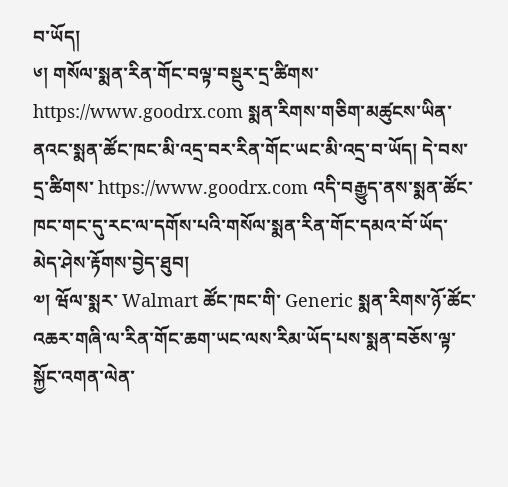བ་ཡོད།
༦། གསོལ་སྨན་རིན་གོང་བལྟ་བསྡུར་དྲ་ཚིགས་ https://www.goodrx.com སྨན་རིགས་གཅིག་མཚུངས་ཡིན་ནའང་སྨན་ཚོང་ཁང་མི་འདྲ་བར་རིན་གོང་ཡང་མི་འདྲ་བ་ཡོད། དེ་བས་དྲ་ཚིགས་ https://www.goodrx.com འདི་བརྒྱུད་ནས་སྨན་ཚོང་ཁང་གང་དུ་རང་ལ་དགོས་པའི་གསོལ་སྨན་རིན་གོང་དམའ་བོ་ཡོད་མེད་ཤེས་རྟོགས་བྱེད་ཐུབ།
༧། ཝོལ་སྨར་ Walmart ཚོང་ཁང་གི་ Generic སྨན་རིགས་ཉོ་ཚོང་འཆར་གཞི་ལ་རིན་གོང་ཆག་ཡང་ལས་རིམ་ཡོད་པས་སྨན་བཅོས་ལྟ་སྐྱོང་འགན་ལེན་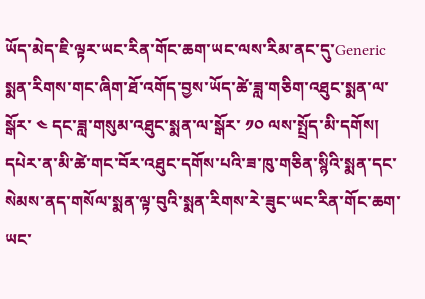ཡོད་མེད་ཇི་ལྟར་ཡང་རིན་གོང་ཆག་ཡང་ལས་རིམ་ནང་དུ་Generic སྨན་རིགས་གང་ཞིག་ཐོ་འགོད་བྱས་ཡོད་ཚེ་ཟླ་གཅིག་འཐུང་སྨན་ལ་སྒོར་ ༤ དང་ཟླ་གསུམ་འཐུང་སྨན་ལ་སྒོར་ ༡༠ ལས་སྤྲོད་མི་དགོས། དཔེར་ན་མི་ཚེ་གང་བོར་འཐུང་དགོས་པའི་ཟ་ཁུ་གཅིན་སྙིའི་སྨན་དང་སེམས་ནད་གསོལ་སྨན་ལྟ་བུའི་སྨན་རིགས་རེ་ཟུང་ཡང་རིན་གོང་ཆག་ཡང་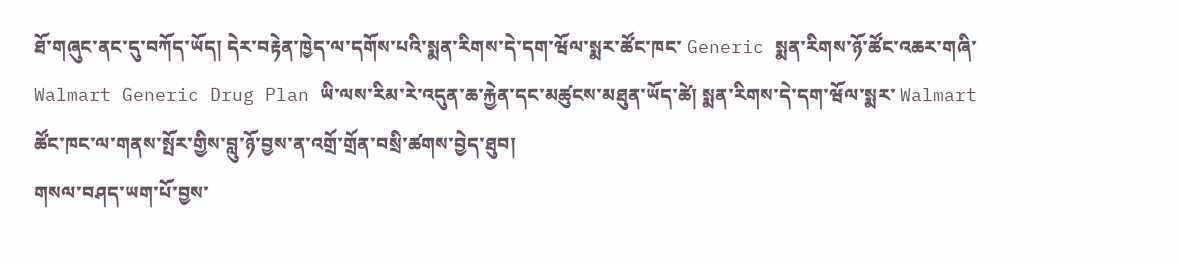ཐོ་གཞུང་ནང་དུ་བཀོད་ཡོད། དེར་བརྟེན་ཁྱེད་ལ་དགོས་པའི་སྨན་རིགས་དེ་དག་ཝོལ་སྨར་ཚོང་ཁང་ Generic སྨན་རིགས་ཉོ་ཚོང་འཆར་གཞི་ Walmart Generic Drug Plan ཡི་ལས་རིམ་རེ་འདུན་ཆ་རྐྱེན་དང་མཚུངས་མཐུན་ཡོད་ཚེ། སྨན་རིགས་དེ་དག་ཝོལ་སྨར་ Walmart ཚོང་ཁང་ལ་གནས་སྤོར་གྱིས་བླུ་ཉོ་བྱས་ན་འགྲོ་གྲོན་བསྲི་ཚགས་བྱེད་ཐུབ།
གསལ་བཤད་ཡག་པོ་བྱས་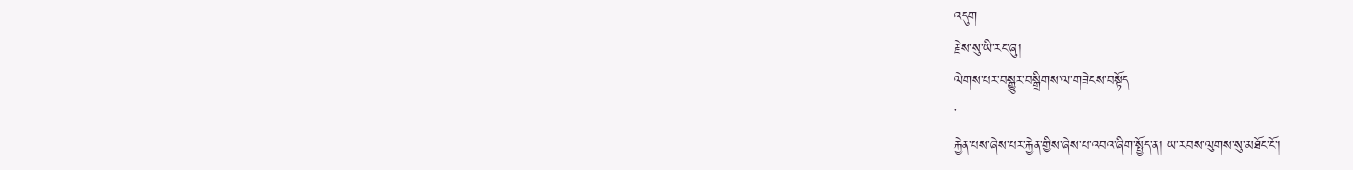འདུག
རྗེས་སུ་ཡི་རང་ཞུ།
ལེགས་པར་བསྒྱུར་བསྒྲིགས་ལ་གཟེངས་བསྟོད
་
རྐྱེན་པས་ཞེས་པར་རྐྱེན་གྱིས་ཞེས་པ་འབའ་ཞིག་སྤྱོད་ན། ཡ་རབས་ལུགས་སུ་མཐོང་ངོ་།